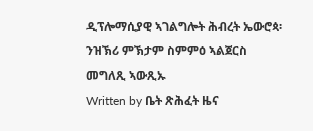ዲፕሎማሲያዊ ኣገልግሎት ሕብረት ኤውሮጳ፡ ንዝኽሪ ምኽታም ስምምዕ ኣልጀርስ መግለጺ ኣውጺኡ
Written by ቤት ጽሕፈት ዜና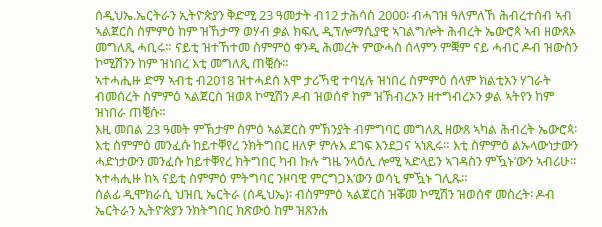ሰዲህኤ.ኤርትራን ኢትዮጵያን ቅድሚ 23 ዓመታት ብ12 ታሕሳስ 2000፡ ብሓገዝ ዓለምለኸ ሕብረተሰብ ኣብ ኣልጀርስ ስምምዕ ከም ዝኸታማ ወሃብ ቃል ክፍሊ ዲፕሎማሲያዊ ኣገልግሎት ሕብረት ኤውሮጳ ኣብ ዘውጸኦ መግለጺ ሓቢሩ። ናይቲ ዝተኸተመ ስምምዕ ቀንዲ ሕመረት ምውሓስ ሰላምን ምቛም ናይ ሓብር ዶብ ዝውስን ኮሚሽንን ከም ዝነበረ እቲ መግለጺ ጠቒሱ።
ኣተሓሒዙ ድማ ኣብቲ ብ2018 ዝተሓደሰ እሞ ታሪኻዊ ተባሂሉ ዝነበረ ስምምዕ ሰላም ክልቲአን ሃገራት ብመሰረት ስምምዕ ኣልጀርስ ዝወጸ ኮሚሽን ዶብ ዝወሰኖ ከም ዝኽብረኦን ዘተግብረኦን ቃል ኣትየን ከም ዝነበራ ጠቒሱ።
እዚ መበል 23 ዓመት ምኽታም ስምዕ ኣልጀርስ ምኽንያት ብምግባር መግለጺ ዘውጸ ኣካል ሕብረት ኤውሮጳ፡ እቲ ስምምዕ መንፈሱ ከይተቐየረ ንክትግበር ዘለዎ ምሉእ ደገፍ እንደጋና ኣነጺሩ። እቲ ስምምዕ ልኡላውነታውን ሓድነታውን መንፈሱ ከይተቐየረ ክትግበር ካብ ኩሉ ግዜ ንላዕሊ ሎሚ ኣድላይን ኣገዳስን ምዃኑ’ውን ኣብሪሁ። ኣተሓሒዙ ከኣ ናይቲ ስምምዕ ምትግባር ንዞባዊ ምርግጋእ’ውን ወሳኒ ምዃኑ ገሊጹ።
ሰልፊ ዲሞክራሲ ህዝቢ ኤርትራ (ሰዲህኤ)፡ ብስምምዕ ኣልጀርስ ዝቖመ ኮሚሽን ዝወሰኖ መስረት፡ ዶብ ኤርትራን ኢትዮጵያን ንክትግበር ክጽውዕ ከም ዝጸንሐ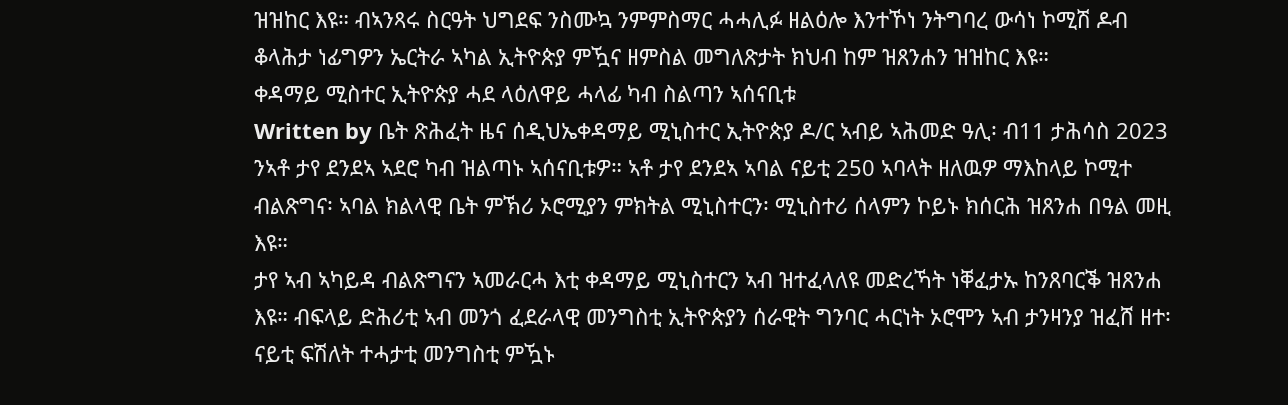ዝዝከር እዩ። ብኣንጻሩ ስርዓት ህግደፍ ንስሙኳ ንምምስማር ሓሓሊፉ ዘልዕሎ እንተኾነ ንትግባረ ውሳነ ኮሚሽ ዶብ ቆላሕታ ነፊግዎን ኤርትራ ኣካል ኢትዮጵያ ምዃና ዘምስል መግለጽታት ክህብ ከም ዝጸንሐን ዝዝከር እዩ።
ቀዳማይ ሚስተር ኢትዮጵያ ሓደ ላዕለዋይ ሓላፊ ካብ ስልጣን ኣሰናቢቱ
Written by ቤት ጽሕፈት ዜና ሰዲህኤቀዳማይ ሚኒስተር ኢትዮጵያ ዶ/ር ኣብይ ኣሕመድ ዓሊ፡ ብ11 ታሕሳስ 2023 ንኣቶ ታየ ደንደኣ ኣደሮ ካብ ዝልጣኑ ኣሰናቢቱዎ። ኣቶ ታየ ደንደኣ ኣባል ናይቲ 250 ኣባላት ዘለዉዎ ማእከላይ ኮሚተ ብልጽግና፡ ኣባል ክልላዊ ቤት ምኽሪ ኦሮሚያን ምክትል ሚኒስተርን፡ ሚኒስተሪ ሰላምን ኮይኑ ክሰርሕ ዝጸንሐ በዓል መዚ እዩ።
ታየ ኣብ ኣካይዳ ብልጽግናን ኣመራርሓ እቲ ቀዳማይ ሚኒስተርን ኣብ ዝተፈላለዩ መድረኻት ነቐፈታኡ ከንጸባርቕ ዝጸንሐ እዩ። ብፍላይ ድሕሪቲ ኣብ መንጎ ፈደራላዊ መንግስቲ ኢትዮጵያን ሰራዊት ግንባር ሓርነት ኦሮሞን ኣብ ታንዛንያ ዝፈሸ ዘተ፡ ናይቲ ፍሽለት ተሓታቲ መንግስቲ ምዃኑ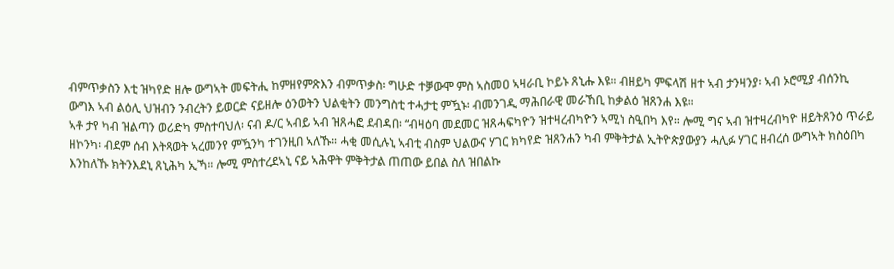ብምጥቃስን እቲ ዝካየድ ዘሎ ውግኣት መፍትሒ ከምዘየምጽእን ብምጥቃስ፡ ግሁድ ተቓውሞ ምስ ኣስመዐ ኣዛራቢ ኮይኑ ጸኒሑ እዩ። ብዘይካ ምፍላሽ ዘተ ኣብ ታንዛንያ፡ ኣብ ኦሮሚያ ብሰንኪ ውግእ ኣብ ልዕሊ ህዝብን ንብረትን ይወርድ ናይዘሎ ዕንወትን ህልቂትን መንግስቲ ተሓታቲ ምዃኑ፡ ብመንገዲ ማሕበራዊ መራኸቢ ከቃልዕ ዝጸንሐ እዩ።
ኣቶ ታየ ካብ ዝልጣን ወሪድካ ምስተባህለ፡ ናብ ዶ/ር ኣብይ ኣብ ዝጸሓፎ ደብዳበ፡ “ብዛዕባ መደመር ዝጸሓፍካዮን ዝተዛረብካዮን ኣሚነ ስዒበካ እየ። ሎሚ ግና ኣብ ዝተዛረብካዮ ዘይትጸንዕ ጥራይ ዘኮንካ፡ ብደም ሰብ እትጻወት ኣረመንየ ምዃንካ ተገንዚበ ኣለኹ። ሓቂ መሲሉኒ ኣብቲ ብስም ህልውና ሃገር ክካየድ ዝጸንሐን ካብ ምቅትታል ኢትዮጵያውያን ሓሊፉ ሃገር ዘብረሰ ውግኣት ክስዕበካ እንከለኹ ክትንእደኒ ጸኒሕካ ኢኻ። ሎሚ ምስተረደኣኒ ናይ ኣሕዋት ምቅትታል ጠጠው ይበል ስለ ዝበልኩ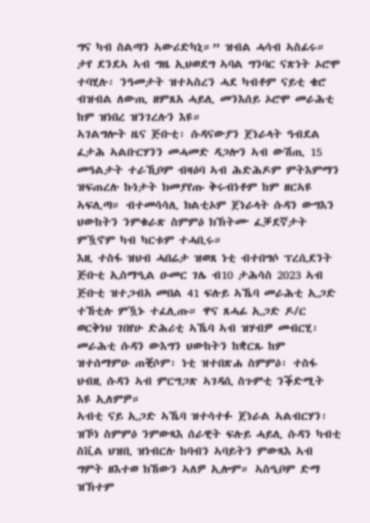ግና ካብ ስልጣን ኣውሪድካኒ።” ዝብል ሓሳብ ኣስፊሩ።
ታየ ደንደኣ ኣብ ግዜ ኢህወደግ ኣባል ግንባር ናጽነት ኦሮሞ ተባሂሉ፡ ንዓመታት ዝተኣስረን ሓደ ካብቶም ናይቲ ቄሮ ብዝብል ለውጢ ዘምጸአ ሓይሊ መንእሰይ ኦሮሞ መራሕቲ ከም ዝነበረ ዝንገረሉን እዩ።
ኣገልግሎት ዜና ጅቡቲ፡ ሱዳናውያን ጀነራላት ዓብደል ፈታሕ ኣልቡርሃንን መሓመድ ዳጋሎን ኣብ ውሽጢ 15 መዓልታት ተራኺቦም ብዛዕባ ኣብ ሕድሕዶም ምትእምማን ዝፍጠረሉ ኩነታት ክመያየጡ ቅሩብነቶም ከም ዘርኣዩ ኣፍሊጣ። ብተመሳሳሊ ክልቲኦም ጀነራላት ሱዳን ውግእን ህውከትን ንምቁራጽ ስምምዕ ክኽትሙ ፈቓደኛታት ምዃኖም ካብ ካርቱም ተሓቢሩ።
እዚ ተስፋ ዝህብ ሓበሬታ ዝወጸ ነቲ ብተበግሶ ፕረሲደንት ጅቡቲ ኢስማዒል ዑመር ገሌ ብ10 ታሕሳስ 2023 ኣብ ጅቡቲ ዝተጋብአ መበል 41 ፍሉይ ኣኼባ መራሕቲ ኢጋድ ተኸቲሉ ምዃኑ ተፈሊጡ። ዋና ጸሓፊ ኢጋድ ዶ/ር ወርቅነህ ገበየሁ ድሕሪቲ ኣኼባ ኣብ ዝሃብዎ መብርሂ፡ መራሕቲ ሱዳን ውእግን ህውከትን ከቋርጹ ከም ዝተሰማምዑ ጠቒሶም፡ ነቲ ዝተበጽሐ ስምምዕ፡ ተስፋ ህብዚ ሱዳን ኣብ ምርግጋጽ ኣገዳሲ ስጉምቲ ንቕድሚት እዩ ኢለምዎ።
ኣብቲ ናይ ኢጋድ ኣኼባ ዝተሳተፉ ጀነራል ኣልብርሃን፡ ዝኾነ ስምምዕ ንምውጻእ ሰራዊት ፍሉይ ሓይሊ ሱዳን ካብቲ ስቪል ህዝቢ ዝነብርሉ ከባብን ኣባይትን ምውጻእ ኣብ ግምት ዘእተወ ክኸውን ኣለዎ ኢሎም። ኣስዒቦም ድማ ዝኽተም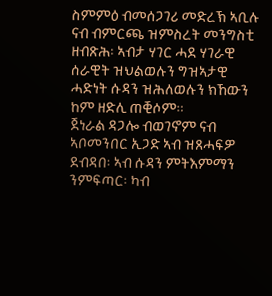ስምምዕ ብመሰጋገሪ መድረኽ ኣቢሉ ናብ ብምርጫ ዝምስረት መንግስቲ ዘብጽሕ፡ ኣብታ ሃገር ሓደ ሃገራዊ ሰራዊት ዝህልወሉን ግዝኣታዊ ሓድነት ሱዳን ዝሕለወሉን ክኸውን ከም ዘድሊ ጠቒሶም።
ጀነራል ዳጋሎ ብወገኖም ናብ ኣቦመንበር ኢጋድ ኣብ ዝጸሓፍዎ ደብዳበ፡ ኣብ ሱዳን ምትእምማን ንምፍጣር፡ ካብ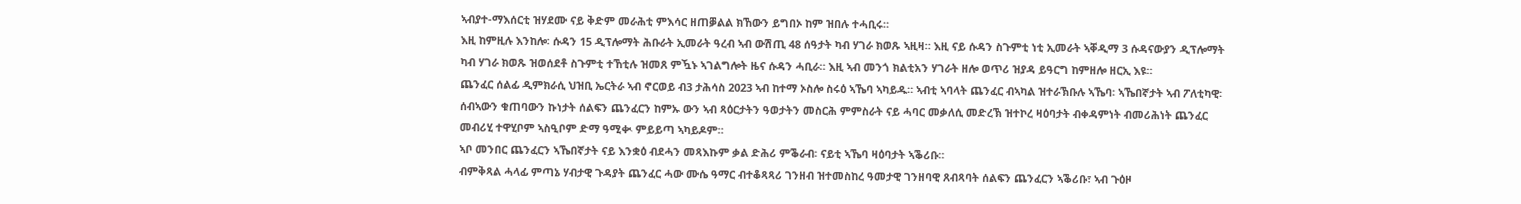ኣብያተ-ማእሰርቲ ዝሃደሙ ናይ ቅድም መራሕቲ ምእሳር ዘጠቓልል ክኸውን ይግበኦ ከም ዝበሉ ተሓቢሩ።
እዚ ከምዚሉ እንከሎ፡ ሱዳን 15 ዲፕሎማት ሕቡራት ኢመራት ዓረብ ኣብ ውሽጢ 48 ሰዓታት ካብ ሃገራ ክወጹ ኣዚዛ። እዚ ናይ ሱዳን ስጉምቲ ነቲ ኢመራት ኣቐዲማ 3 ሱዳናውያን ዲፕሎማት ካብ ሃገራ ክወጹ ዝወሰደቶ ስጉምቲ ተኸቲሉ ዝመጸ ምዃኑ ኣገልግሎት ዜና ሱዳን ሓቢራ። እዚ ኣብ መንጎ ክልቲአን ሃገራት ዘሎ ወጥሪ ዝያዳ ይዓርግ ከምዘሎ ዘርኢ እዩ።
ጨንፈር ሰልፊ ዲምክራሲ ህዝቢ ኤርትራ ኣብ ኖርወይ ብ3 ታሕሳስ 2023 ኣብ ከተማ ኦስሎ ስሩዕ ኣኼባ ኣካይዱ። ኣብቲ ኣባላት ጨንፈር ብኣካል ዝተራኽቡሉ ኣኼባ፡ ኣኼበኛታት ኣብ ፖለቲካዊ፡ ሰብኣውን ቁጠባውን ኩነታት ሰልፍን ጨንፈርን ከምኡ ውን ኣብ ጻዕርታትን ዓወታትን መስርሕ ምምስራት ናይ ሓባር መቃለሲ መድረኽ ዝተኮረ ዛዕባታት ብቀዳምነት ብመሪሕነት ጨንፈር መብሪሂ ተዋሂቦም ኣስዒቦም ድማ ዓሚቊ ምይይጣ ኣካይዶም።
ኣቦ መንበር ጨንፈርን ኣኼበኛታት ናይ እንቋዕ ብደሓን መጻእኩም ቃል ድሕሪ ምቕራብ፡ ናይቲ ኣኼባ ዛዕባታት ኣቕሪቡ።
ብምቅጻል ሓላፊ ምጣኔ ሃብታዊ ጉዳያት ጨንፈር ሓው ሙሴ ዓማር ብተቆጻጻሪ ገንዘብ ዝተመስከረ ዓመታዊ ገንዘባዊ ጸብጻባት ሰልፍን ጨንፈርን ኣቕሪቡ፣ ኣብ ጉዕዞ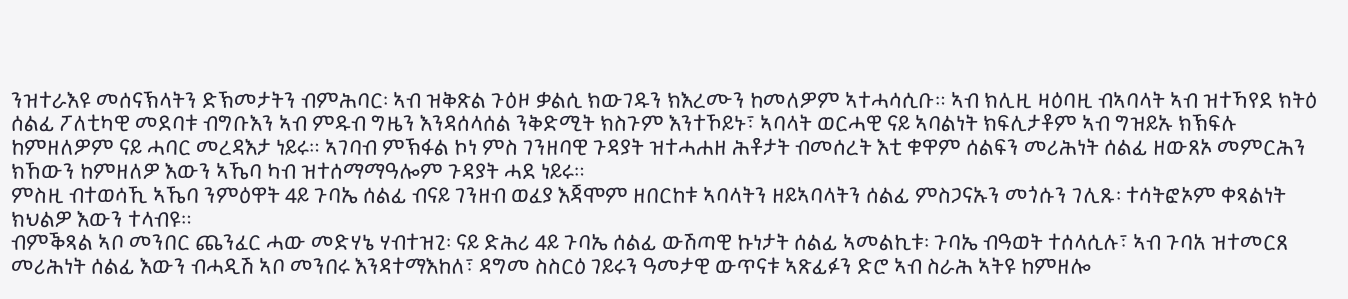ንዝተራእዩ መሰናኽላትን ድኽመታትን ብምሕባር፡ ኣብ ዝቅጽል ጉዕዞ ቃልሲ ክውገዱን ክእረሙን ከመለዎም ኣተሓሳሲቡ። ኣብ ክሊዚ ዛዕባዚ ብኣባላት ኣብ ዝተኻየደ ክትዕ ሰልፊ ፖለቲካዊ መደባቱ ብግቡእን ኣብ ምዱብ ግዜን እንዳሰላሰል ንቅድሚት ክስጉም እንተኾይኑ፣ ኣባላት ወርሓዊ ናይ ኣባልነት ክፍሊታቶም ኣብ ግዝይኡ ክኽፍሉ ከምዘለዎም ናይ ሓባር መረዳእታ ነይሩ። ኣገባብ ምኽፋል ኮነ ምስ ገንዘባዊ ጉዳያት ዝተሓሐዘ ሕቶታት ብመሰረት እቲ ቁዋም ሰልፍን መሪሕነት ሰልፊ ዘውጸኦ መምርሕን ክኸውን ከምዘለዎ እውን ኣኼባ ካብ ዝተሰማማዓሎም ጉዳያት ሓደ ነይሩ።
ምስዚ ብተወሳኺ ኣኼባ ንምዕዋት 4ይ ጉባኤ ሰልፊ ብናይ ገንዘብ ወፈያ እጃሞም ዘበርከቱ ኣባላትን ዘይኣባላትን ሰልፊ ምስጋናኡን መጎሱን ገሊጹ፡ ተሳትፎኦም ቀጻልነት ክህልዎ እውን ተላብዩ።
ብምቕጻል ኣቦ መንበር ጨንፈር ሓው መድሃኔ ሃብተዝጊ፡ ናይ ድሕሪ 4ይ ጉባኤ ሰልፊ ውሽጣዊ ኩነታት ሰልፊ ኣመልኪቱ፡ ጉባኤ ብዓወት ተሰላሲሉ፣ ኣብ ጉባአ ዝተመርጸ መሪሕነት ሰልፊ እውን ብሓዲሽ ኣቦ መንበሩ እንዳተማእከለ፣ ዳግመ ስስርዕ ገይሩን ዓመታዊ ውጥናቱ ኣጽፊፉን ድሮ ኣብ ስራሕ ኣትዩ ከምዘሎ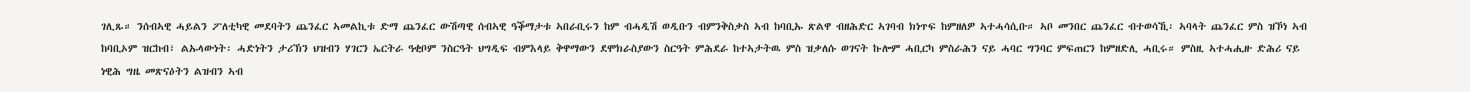ገሊጹ። ንሰብኣዊ ሓይልን ፖለቲካዊ መደባትን ጨንፈር ኣመልኪቱ ድማ ጨንፈር ውሽጣዊ ሰብኣዊ ዓቕማታቱ ኣበራቢሩን ከም ብሓዲሽ ወዲቡን ብምንቅስቃስ ኣብ ከባቢኡ ጽልዋ ብዘሕድር ኣገባብ ክነጥፍ ከምዘለዎ ኣተሓሳሲቡ። ኣቦ መንበር ጨንፈር ብተወሳኺ፡ ኣባላት ጨንፈር ምስ ዝኾነ ኣብ ከባቢኦም ዝርከብ፣ ልኡላውነት፡ ሓድነትን ታሪኽን ህዝብን ሃገርን ኤርትራ ዓቂቦም ንስርዓት ህግዲፍ ብምእላይ ቅዋማውን ደሞክራስያውን ስርዓት ምሕደራ ከተኣታትዉ ምስ ዝቃለሱ ወገናት ኩሎም ሓቢርካ ምስራሕን ናይ ሓባር ግንባር ምፍጠርን ከምዘድሊ ሓቢሩ። ምስዚ ኣተሓሒዙ ድሕሪ ናይ ነዊሕ ግዜ መጽናዕትን ልዝብን ኣብ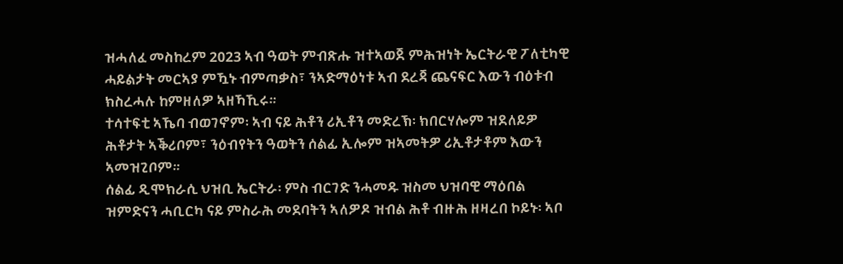ዝሓለፈ መስከረም 2023 ኣብ ዓወት ምብጽሑ ዝተኣወጀ ምሕዝነት ኤርትራዊ ፖለቲካዊ ሓይልታት መርኣያ ምዃኑ ብምጣቃስ፣ ንኣድማዕነቱ ኣብ ደረጃ ጨናፍር እውን ብዕቱብ ክስረሓሉ ከምዘለዎ ኣዘኻኺሩ።
ተሳተፍቲ ኣኼባ ብወገኖም፡ ኣብ ናይ ሕቶን ሪኢቶን መድረኽ፡ ክበርሃሎም ዝደለይዎ ሕቶታት ኣቕሪቦም፣ ንዕብየትን ዓወትን ሰልፊ ኢሎም ዝኣመትዎ ሪኢቶታቶም እውን ኣመዝጊቦም።
ሰልፊ ዲሞክራሲ ህዝቢ ኤርትራ፡ ምስ ብርገድ ንሓመዱ ዝስመ ህዝባዊ ማዕበል ዝምድናን ሓቢርካ ናይ ምስራሕ መደባትን ኣለዎዶ ዝብል ሕቶ ብዙሕ ዘዛረበ ኮይኑ፡ ኣቦ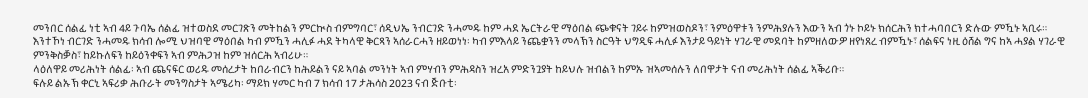መንበር ሰልፊ ነቲ ኣብ 4ይ ጉባኤ ሰልፊ ዝተወስደ መርገጽን መትከልን ምርኲስ ብምግባር፣ ሰዲህኤ ንብርገድ ንሓመዱ ከም ሓደ ኤርትራዊ ማዕበል ጭቁናት ገይሩ ከምዝወስዶን፣ ንምዕዋቱን ንምሕያሉን እውን ኣብ ጎኑ ኮይኑ ክሰርሕን ክተሓባበርን ድሉው ምዃኑ ኣቢሩ። እንተኾነ ብርገድ ንሓመዱ ክሳብ ሎሚ ህዝባዊ ማዕበል ካብ ምዃን ሓሊፉ ሓደ ትካላዊ ቅርጻን ኣሰራርሓን ዘይወነነ፡ ካብ ምእላይ ንጨቋንን መላኽን ስርዓት ህግዲፍ ሓሊፉ እንታይ ዓይነት ሃገራዊ መደባት ከምዘለውዎ ዘየነጸረ ብምዃኑ፣ ሰልፍና ነዚ ዕሸል ግና ከኣ ሓያል ሃገራዊ ምንቅስቓስ፣ ከይኩለፍን ከይዕንቀፍን ኣብ ምሕጋዝ ከም ዝሰርሕ ኣብሪሁ።
ላዕለዋይ መሪሕነት ሰልፊ፡ ኣብ ጨናፍር ወሪዱ መሰረታት ከበራብርን ከሕይልን ናይ ኣባል መንነት ኣብ ምሃብን ምሕዳስን ዝረአ ምድንጓያት ከይህሉ ዝብልን ከምኡ ዝኣመሰሉን ለበዋታት ናብ መሪሕነት ሰልፊ ኣቕሪቡ።
ፍሉይ ልኡኽ ቀርኒ ኣፍሪቃ ሕቡራት መንግስታት ኣሜሪካ፡ ማይክ ሃመር ካብ 7 ክሳብ 17 ታሕሳስ 2023 ናብ ጅቡቲ፡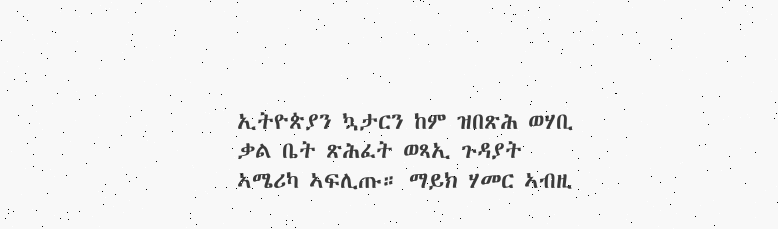ኢትዮጵያን ኳታርን ከም ዝበጽሕ ወሃቢ ቃል ቤት ጽሕፈት ወጻኢ ጉዳያት ኣሜሪካ ኣፍሊጡ። ማይክ ሃመር ኣብዚ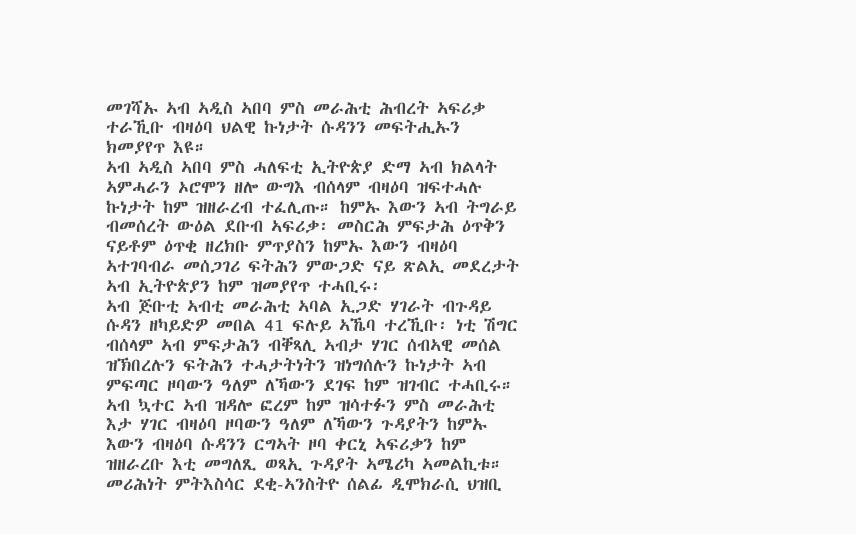መገሻኡ ኣብ ኣዲስ ኣበባ ምስ መራሕቲ ሕብረት ኣፍሪቃ ተራኺቡ ብዛዕባ ህልዊ ኩነታት ሱዳንን መፍትሒኡን ክመያየጥ እዩ።
ኣብ ኣዲስ ኣበባ ምስ ሓለፍቲ ኢትዮጵያ ድማ ኣብ ክልላት ኣምሓራን ኦሮሞን ዘሎ ውግእ ብሰላም ብዛዕባ ዝፍተሓሉ ኩነታት ከም ዝዘራረብ ተፈሊጡ። ከምኡ እውን ኣብ ትግራይ ብመሰረት ውዕል ደቡብ ኣፍሪቃ፡ መስርሕ ምፍታሕ ዕጥቅን ናይቶም ዕጥቂ ዘረክቡ ምጥያስን ከምኡ እውን ብዛዕባ ኣተገባብራ መሰጋገሪ ፍትሕን ምውጋድ ናይ ጽልኢ መደረታት ኣብ ኢትዮጵያን ከም ዝመያየጥ ተሓቢሩ፡
ኣብ ጅቡቲ ኣብቲ መራሕቲ ኣባል ኢጋድ ሃገራት ብጉዳይ ሱዳን ዘካይድዎ መበል 41 ፍሉይ ኣኼባ ተረኺቡ፡ ነቲ ሽግር ብሰላም ኣብ ምፍታሕን ብቐጻሊ ኣብታ ሃገር ሰብኣዊ መሰል ዝኽበረሉን ፍትሕን ተሓታትነትን ዝነግሰሉን ኩነታት ኣብ ምፍጣር ዞባውን ዓለም ለኻውን ደገፍ ከም ዝገብር ተሓቢሩ።
ኣብ ኳተር ኣብ ዝዳሎ ፎረም ከም ዝሳተፉን ምስ መራሕቲ እታ ሃገር ብዛዕባ ዞባውን ዓለም ለኻውን ጉዳያትን ከምኡ እውን ብዛዕባ ሱዳንን ርግኣት ዞባ ቀርኒ ኣፍሪቃን ከም ዝዘራረቡ እቲ መግለጺ ወጻኢ ጉዳያት ኣሜሪካ ኣመልኪቱ።
መሪሕነት ምትእስሳር ደቂ-ኣንስትዮ ሰልፊ ዲሞክራሲ ህዝቢ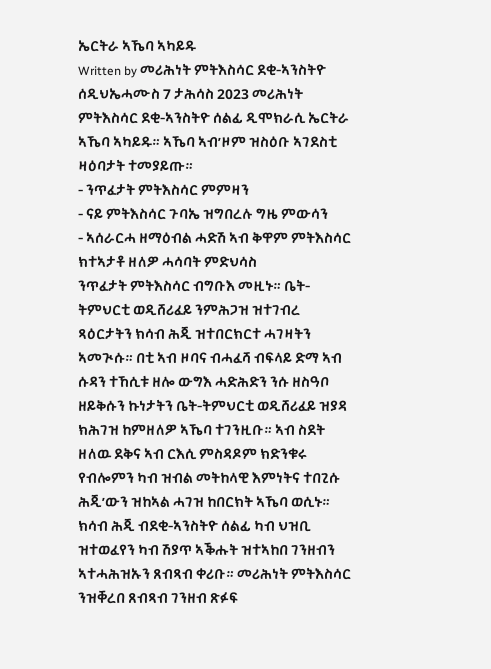ኤርትራ ኣኼባ ኣካይዱ
Written by መሪሕነት ምትእስሳር ደቂ-ኣንስትዮ ሰዲህኤሓሙስ 7 ታሕሳስ 2023 መሪሕነት ምትእስሳር ደቂ-ኣንስትዮ ሰልፊ ዲሞክራሲ ኤርትራ ኣኼባ ኣካይዱ። ኣኼባ ኣብ’ዞም ዝስዕቡ ኣገደስቲ ዛዕባታት ተመያይጡ።
- ንጥፈታት ምትእስሳር ምምዛን
- ናይ ምትእስሳር ጉባኤ ዝግበረሉ ግዜ ምውሳን
- ኣሰራርሓ ዘማዕብል ሓድሽ ኣብ ቅዋም ምትእስሳር ክተኣታቶ ዘለዎ ሓሳባት ምድህሳስ
ንጥፈታት ምትእስሳር ብግቡእ መዚኑ። ቤት-ትምህርቲ ወዲሸሪፈይ ንምሕጋዝ ዝተገብረ ጻዕርታትን ክሳብ ሕጂ ዝተበርክርተ ሓገዛትን ኣመጒሱ። በቲ ኣብ ዞባና ብሓፈሻ ብፍላይ ድማ ኣብ ሱዳን ተኸሲቱ ዘሎ ውግእ ሓድሕድን ንሱ ዘስዓቦ ዘይቅሱን ኩነታትን ቤት-ትምህርቲ ወዲሸሪፈይ ዝያዳ ክሕገዝ ከምዘለዎ ኣኼባ ተገንዚቡ። ኣብ ስደት ዘለዉ ደቅና ኣብ ርእሲ ምስዳዶም ክድንቁሩ የብሎምን ካብ ዝብል መትከላዊ እምነትና ተበጊሱ ሕጂ’ውን ዝከኣል ሓገዝ ከበርክት ኣኼባ ወሲኑ።
ክሳብ ሕጂ ብደቂ-ኣንስትዮ ሰልፊ ካብ ህዝቢ ዝተወፈየን ካብ ሽያጥ ኣቕሑት ዝተኣከበ ገንዘብን ኣተሓሕዝኡን ጸብጻብ ቀሪቡ። መሪሕነት ምትእስሳር ንዝቐረበ ጸብጻብ ገንዘብ ጽፉፍ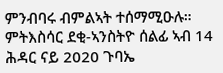ምንብባሩ ብምልኣት ተሰማሚዑሉ።
ምትእስሳር ደቂ-ኣንስትዮ ሰልፊ ኣብ 14 ሕዳር ናይ 2020 ጉባኤ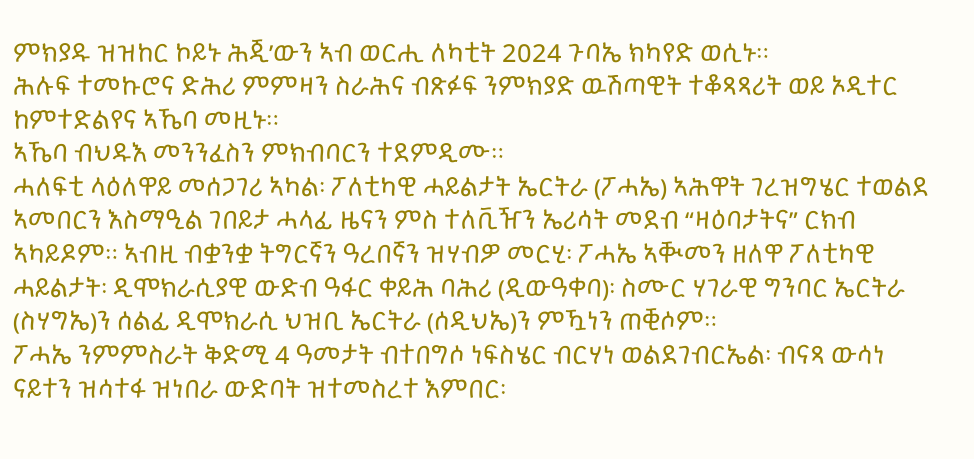ምክያዱ ዝዝከር ኮይኑ ሕጂ’ውን ኣብ ወርሒ ለካቲት 2024 ጉባኤ ክካየድ ወሲኑ።
ሕሉፍ ተመኩሮና ድሕሪ ምምዛን ስራሕና ብጽፉፍ ንምክያድ ዉሽጣዊት ተቆጻጻሪት ወይ ኦዲተር ከምተድልየና ኣኼባ መዚኑ።
ኣኼባ ብህዱእ መንንፈስን ምክብባርን ተደምዲሙ።
ሓለፍቲ ላዕለዋይ መሰጋገሪ ኣካል፡ ፖለቲካዊ ሓይልታት ኤርትራ (ፖሓኤ) ኣሕዋት ገረዝግሄር ተወልደ ኣመበርን እስማዒል ገበይታ ሓላፊ ዜናን ምስ ተለቪዥን ኤሪሳት መደብ “ዛዕባታትና” ርክብ ኣካይዶም። ኣብዚ ብቋንቋ ትግርኛን ዓረበኛን ዝሃብዎ መርሂ፡ ፖሓኤ ኣቚመን ዘለዋ ፖለቲካዊ ሓይልታት፡ ዲሞክራሲያዊ ውድብ ዓፋር ቀይሕ ባሕሪ (ዲውዓቀባ)፡ ስሙር ሃገራዊ ግንባር ኤርትራ (ስሃግኤ)ን ሰልፊ ዲሞክራሲ ህዝቢ ኤርትራ (ሰዲህኤ)ን ምዃነን ጠቒሶም።
ፖሓኤ ንምምስራት ቅድሚ 4 ዓመታት ብተበግሶ ነፍስሄር ብርሃነ ወልደገብርኤል፡ ብናጻ ውሳነ ናይተን ዝሳተፋ ዝነበራ ውድባት ዝተመስረተ እምበር፡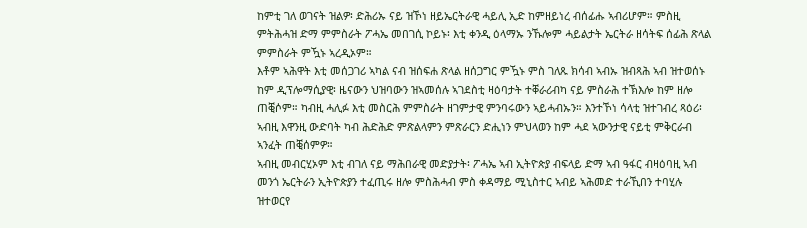ከምቲ ገለ ወገናት ዝልዎ፡ ድሕሪኡ ናይ ዝኾነ ዘይኤርትራዊ ሓይሊ ኢድ ከምዘይነረ ብሰፊሑ ኣብሪሆም። ምስዚ ምትሕሓዝ ድማ ምምስራት ፖሓኤ መበገሲ ኮይኑ፡ እቲ ቀንዲ ዕላማኡ ንኹሎም ሓይልታት ኤርትራ ዘሳትፍ ሰፊሕ ጽላል ምምስራት ምዃኑ ኣረዲኦም።
እቶም ኣሕዋት እቲ መሰጋገሪ ኣካል ናብ ዝሰፍሐ ጽላል ዘሰጋግር ምዃኑ ምስ ገለጹ ክሳብ ኣብኡ ዝብጻሕ ኣብ ዝተወሰኑ ከም ዲፕሎማሲያዊ፡ ዜናውን ህዝባውን ዝኣመሰሉ ኣገደስቲ ዛዕባታት ተቐራሪብካ ናይ ምስራሕ ተኽእሎ ከም ዘሎ ጠቒሶም። ካብዚ ሓሊፉ እቲ መስርሕ ምምስራት ዘገምታዊ ምንባሩውን ኣይሓብኡን። እንተኾነ ሳላቲ ዝተገብረ ጻዕሪ፡ ኣብዚ እዋንዚ ውድባት ካብ ሕድሕድ ምጽልላምን ምጽራርን ድሒነን ምህላወን ከም ሓደ ኣውንታዊ ናይቲ ምቅርራብ ኣንፈት ጠቒሰምዎ።
ኣብዚ መብርሂኦም እቲ ብገለ ናይ ማሕበራዊ መድያታት፡ ፖሓኤ ኣብ ኢትዮጵያ ብፍላይ ድማ ኣብ ዓፋር ብዛዕባዚ ኣብ መንጎ ኤርትራን ኢትዮጵያን ተፈጢሩ ዘሎ ምስሕሓብ ምስ ቀዳማይ ሚኒስተር ኣብይ ኣሕመድ ተራኺበን ተባሂሉ ዝተወርየ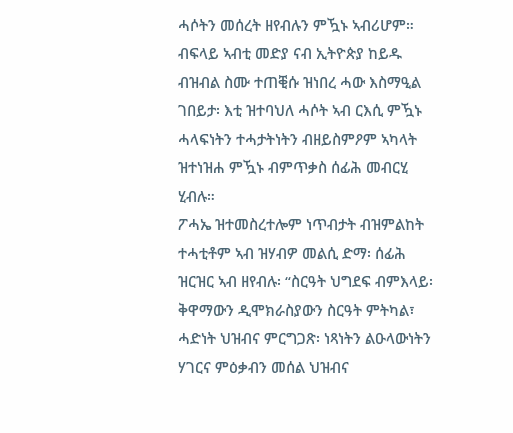ሓሶትን መሰረት ዘየብሉን ምዃኑ ኣብሪሆም። ብፍላይ ኣብቲ መድያ ናብ ኢትዮጵያ ከይዱ ብዝብል ስሙ ተጠቒሱ ዝነበረ ሓው እስማዒል ገበይታ፡ እቲ ዝተባህለ ሓሶት ኣብ ርእሲ ምዃኑ ሓላፍነትን ተሓታትነትን ብዘይስምዖም ኣካላት ዝተነዝሐ ምዃኑ ብምጥቃስ ሰፊሕ መብርሂ ሂብሉ።
ፖሓኤ ዝተመስረተሎም ነጥብታት ብዝምልከት ተሓቲቶም ኣብ ዝሃብዎ መልሲ ድማ፡ ሰፊሕ ዝርዝር ኣብ ዘየብሉ፡ “ስርዓት ህግደፍ ብምእላይ፡ ቅዋማውን ዲሞክራስያውን ስርዓት ምትካል፣ ሓድነት ህዝብና ምርግጋጽ፡ ነጻነትን ልዑላውነትን ሃገርና ምዕቃብን መሰል ህዝብና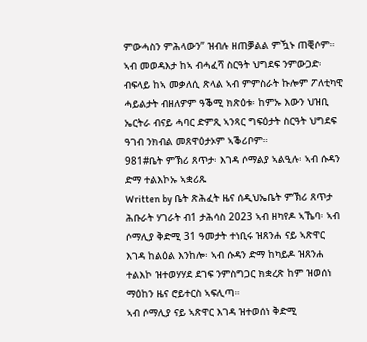ምውሓስን ምሕላውን” ዝብሉ ዘጠቓልል ምዃኑ ጠቒሶም።
ኣብ መወዳእታ ከኣ ብሓፈሻ ስርዓት ህግደፍ ንምውጋድ፡ ብፍላይ ከኣ መቃለሲ ጽላል ኣብ ምምስራት ኩሎም ፖለቲካዊ ሓይልታት ብዘለዎም ዓቕሚ ክጽዕቱ፡ ከምኡ እውን ህዝቢ ኤርትራ ብናይ ሓባር ድምጺ ኣንጻር ግፍዕታት ስርዓት ህግደፍ ዓገብ ንክብል መጸዋዕታኦም ኣቕሪቦም።
981#ቤት ምኽሪ ጸጥታ፡ እገዳ ሶማልያ ኣልዒሉ፡ ኣብ ሱዳን ድማ ተልእኮኡ ኣቋሪጹ
Written by ቤት ጽሕፈት ዜና ሰዲህኤቤት ምኽሪ ጸጥታ ሕቡራት ሃገራት ብ1 ታሕሳስ 2023 ኣብ ዘካየዶ ኣኼባ፡ ኣብ ሶማሊያ ቅድሚ 31 ዓመታት ተነቢሩ ዝጸንሐ ናይ ኣጽዋር እገዳ ከልዕል እንከሎ፡ ኣብ ሱዳን ድማ ከካይዶ ዝጸንሐ ተልእኮ ዝተወሃሃደ ደገፍ ንምስግጋር ክቋረጽ ከም ዝወሰነ ማዕከን ዜና ሮይተርስ ኣፍሊጣ።
ኣብ ሶማሊያ ናይ ኣጽዋር እገዳ ዝተወሰነ ቅድሚ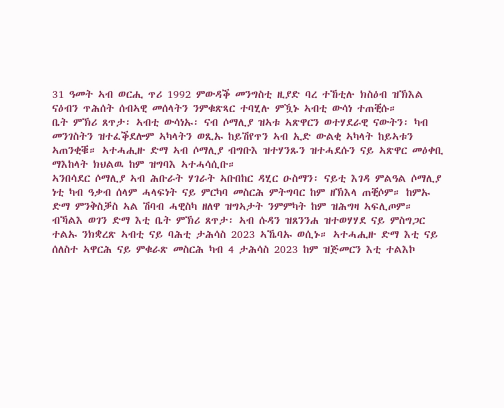31 ዓመት ኣብ ወርሒ ጥሪ 1992 ምውዳቕ መንግስቲ ዚያድ ባረ ተኸቲሉ ክስዕብ ዝኽእል ናዕብን ጥሕሰት ሰብኣዊ መሰላትን ንምቁጽጻር ተባሂሉ ምዃኑ ኣብቲ ውሳነ ተጠቒሱ።
ቤት ምኽሪ ጸጥታ፡ ኣብቲ ውሳነኡ፡ ናብ ሶማሊያ ዝኣቱ ኣጽዋርን ወተሃደራዊ ናውትን፡ ካብ መንገስትን ዝተፈቕደሎም ኣካላትን ወጺኡ ከይሽየጥን ኣብ ኢድ ውልቂ ኣካላት ከይኣቱን ኣጠንቂቑ። ኣተሓሒዙ ድማ ኣብ ሶማሊያ ብግቡእ ዝተሃንጹን ዝተሓደሱን ናይ ኣጽዋር መዕቀቢ ማእከላት ክህልዉ ከም ዝግባእ ኣተሓሳሲቡ።
ኣንበሳደር ሶማሊያ ኣብ ሕቡራት ሃገራት ኣቡበከር ዳሂር ዑስማን፡ ናይቲ እገዳ ምልዓል ሶማሊያ ነቲ ካብ ዓቃብ ሰላም ሓላፍነት ናይ ምርካባ መስርሕ ምትግባር ከም ዘኽእላ ጠቒሶም። ከምኡ ድማ ምንቅስቓስ ኣል ሽባብ ሓዊስካ ዘለዋ ዝግኣታት ንምምካት ከም ዝሕግዛ ኣፍሊጦም።
ብኻልእ ወገን ድማ እቲ ቤት ምኽሪ ጸጥታ፡ ኣብ ሱዳን ዝጸንንሐ ዝተወሃሃደ ናይ ምስግጋር ተልኡ ንክቋረጽ ኣብቲ ናይ ባሕቲ ታሕሳስ 2023 ኣኼባኡ ወሲኑ። ኣተሓሒዙ ድማ እቲ ናይ ሰለስተ ኣዋርሕ ናይ ምቁራጽ መስርሕ ካብ 4 ታሕሳስ 2023 ከም ዝጅመርን እቲ ተልእኮ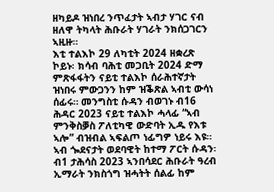ዘካይዶ ዝነበረ ንጥፈታት ኣብታ ሃገር ናብ ዘለዋ ትካላት ሕቡራት ሃገራት ንክሰጋገርን ኣዚዙ።
እቲ ተልእኮ 29 ለካቲት 2024 ዘቋረጽ ኮይኑ፡ ክሳብ ባሕቲ መጋቢት 2024 ድማ ምጽፋፋትን ናይቲ ተልእኮ ሰራሕተኛታት ዝነበሩ ምውጋንን ከም ዝቕጽል ኣብቲ ውሳነ ሰፊሩ። መንግስቲ ሱዳን ብወገኑ ብ16 ሕዳር 2023 ናይቲ ተልእኮ ሓላፊ “ኣብ ምንቅስቓስ ፖለቲካዊ ውድባት ኢዱ የእቱ ኣሎ” ብዝብል ኣፍልጦ ነፊግዎ ነይሩ እዩ።
ኣብ ጐደናታት ወደባዊት ከተማ ፖርት ሱዳን፡ ብ1 ታሕሳስ 2023 ኣንበሳደር ሕቡራት ዓረብ ኢማራት ንክስጎግ ዝሓትት ሰልፊ ከም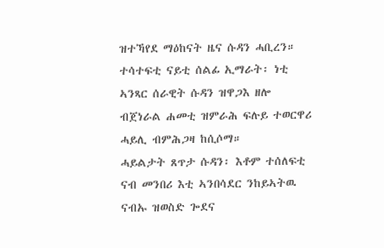ዝተኻየደ ማዕከናት ዜና ሱዳን ሓቢረን። ተሳተፍቲ ናይቲ ሰልፊ ኢማራት፡ ነቲ ኣንጻር ሰራዊት ሱዳን ዝዋጋእ ዘሎ ብጀነራል ሐመቲ ዝምራሕ ፍሉይ ተወርዋሪ ሓይሊ ብምሕጋዛ ከሲሶማ።
ሓይልታት ጸጥታ ሱዳን፡ እቶም ተሰለፍቲ ናብ መንበሪ እቲ ኣንበሳደር ንከይኣትዉ ናብኡ ዝወስድ ጐደና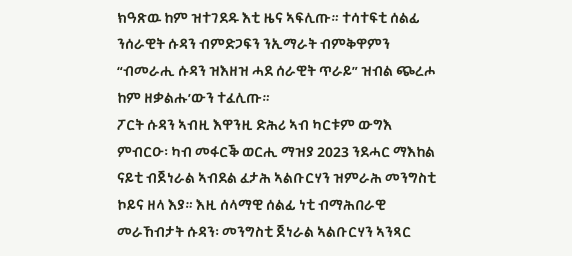ክዓጽዉ ከም ዝተገደዱ እቲ ዜና ኣፍሊጡ። ተሳተፍቲ ሰልፊ ንሰራዊት ሱዳን ብምድጋፍን ንኢማራት ብምቅዋምን “ብመራሒ ሱዳን ዝእዘዝ ሓደ ሰራዊት ጥራይ” ዝብል ጭረሖ ከም ዘቃልሑ’ውን ተፈሊጡ።
ፖርት ሱዳን ኣብዚ እዋንዚ ድሕሪ ኣብ ካርቱም ውግእ ምብርዑ፡ ካብ መፋርቕ ወርሒ ማዝያ 2023 ንደሓር ማእከል ናይቲ ብጀነራል ኣብደል ፈታሕ ኣልቡርሃን ዝምራሕ መንግስቲ ኮይና ዘላ እያ። እዚ ሰላማዊ ሰልፊ ነቲ ብማሕበራዊ መራኸብታት ሱዳን፡ መንግስቲ ጀነራል ኣልቡርሃን ኣንጻር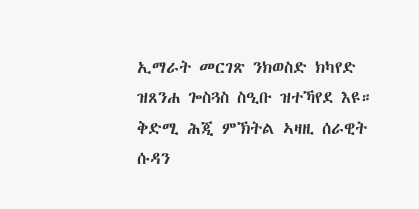ኢማራት መርገጽ ንክወስድ ክካየድ ዝጸንሐ ጐስጓስ ስዒቡ ዝተኻየደ እዩ።
ቅድሚ ሕጂ ምኽትል ኣዛዚ ሰራዊት ሱዳን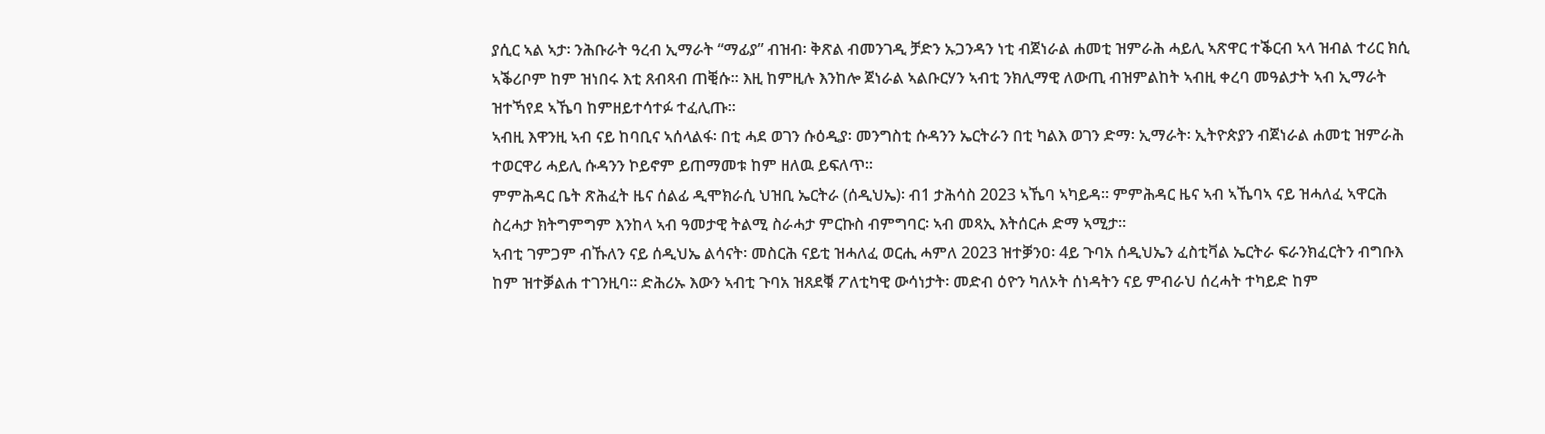ያሲር ኣል ኣታ፡ ንሕቡራት ዓረብ ኢማራት “ማፊያ” ብዝብ፡ ቅጽል ብመንገዲ ቻድን ኡጋንዳን ነቲ ብጀነራል ሐመቲ ዝምራሕ ሓይሊ ኣጽዋር ተቕርብ ኣላ ዝብል ተሪር ክሲ ኣቕሪቦም ከም ዝነበሩ እቲ ጸብጻብ ጠቒሱ። እዚ ከምዚሉ እንከሎ ጀነራል ኣልቡርሃን ኣብቲ ንክሊማዊ ለውጢ ብዝምልከት ኣብዚ ቀረባ መዓልታት ኣብ ኢማራት ዝተኻየደ ኣኼባ ከምዘይተሳተፉ ተፈሊጡ።
ኣብዚ እዋንዚ ኣብ ናይ ከባቢና ኣሰላልፋ፡ በቲ ሓደ ወገን ሱዕዲያ፡ መንግስቲ ሱዳንን ኤርትራን በቲ ካልእ ወገን ድማ፡ ኢማራት፡ ኢትዮጵያን ብጀነራል ሐመቲ ዝምራሕ ተወርዋሪ ሓይሊ ሱዳንን ኮይኖም ይጠማመቱ ከም ዘለዉ ይፍለጥ።
ምምሕዳር ቤት ጽሕፈት ዜና ሰልፊ ዲሞክራሲ ህዝቢ ኤርትራ (ሰዲህኤ)፡ ብ1 ታሕሳስ 2023 ኣኼባ ኣካይዳ። ምምሕዳር ዜና ኣብ ኣኼባኣ ናይ ዝሓለፈ ኣዋርሕ ስረሓታ ክትግምግም እንከላ ኣብ ዓመታዊ ትልሚ ስራሓታ ምርኩስ ብምግባር፡ ኣብ መጻኢ እትሰርሖ ድማ ኣሚታ።
ኣብቲ ገምጋም ብኹለን ናይ ሰዲህኤ ልሳናት፡ መስርሕ ናይቲ ዝሓለፈ ወርሒ ሓምለ 2023 ዝተቓንዐ፡ 4ይ ጉባአ ሰዲህኤን ፈስቲቫል ኤርትራ ፍራንክፈርትን ብግቡእ ከም ዝተቓልሐ ተገንዚባ። ድሕሪኡ እውን ኣብቲ ጉባአ ዝጸደቑ ፖለቲካዊ ውሳነታት፡ መድብ ዕዮን ካለኦት ሰነዳትን ናይ ምብራህ ሰረሓት ተካይድ ከም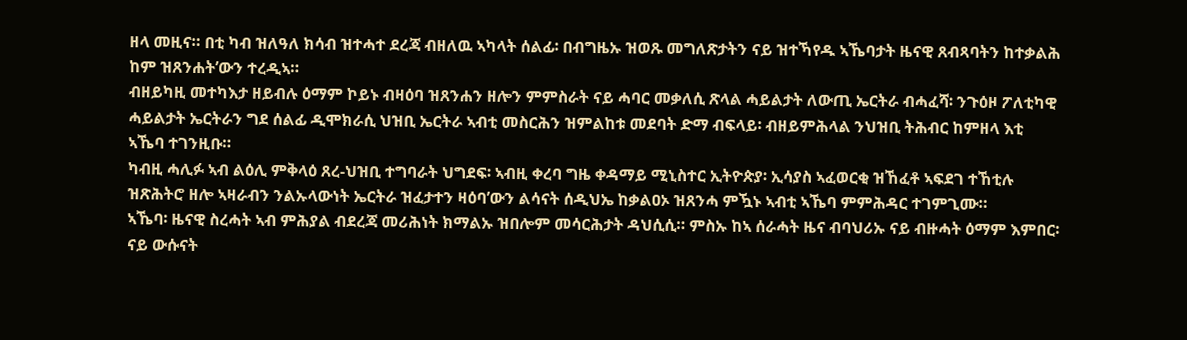ዘላ መዚና። በቲ ካብ ዝለዓለ ክሳብ ዝተሓተ ደረጃ ብዘለዉ ኣካላት ሰልፊ፡ በብግዜኡ ዝወጹ መግለጽታትን ናይ ዝተኻየዱ ኣኼባታት ዜናዊ ጸብጻባትን ከተቃልሕ ከም ዝጸንሐት’ውን ተረዲኣ።
ብዘይካዚ መተካእታ ዘይብሉ ዕማም ኮይኑ ብዛዕባ ዝጸንሐን ዘሎን ምምስራት ናይ ሓባር መቃለሲ ጽላል ሓይልታት ለውጢ ኤርትራ ብሓፈሻ፡ ንጉዕዞ ፖለቲካዊ ሓይልታት ኤርትራን ግደ ሰልፊ ዲሞክራሲ ህዝቢ ኤርትራ ኣብቲ መስርሕን ዝምልከቱ መደባት ድማ ብፍላይ፡ ብዘይምሕላል ንህዝቢ ትሕብር ከምዘላ እቲ ኣኼባ ተገንዚቡ።
ካብዚ ሓሊፉ ኣብ ልዕሊ ምቅላዕ ጸረ-ህዝቢ ተግባራት ህግደፍ፡ ኣብዚ ቀረባ ግዜ ቀዳማይ ሚኒስተር ኢትዮጵያ፡ ኢሳያስ ኣፈወርቂ ዝኸፈቶ ኣፍደገ ተኸቲሉ ዝጽሕትሮ ዘሎ ኣዛራብን ንልኡላውነት ኤርትራ ዝፈታተን ዛዕባ’ውን ልሳናት ሰዲህኤ ከቃልዐኦ ዝጸንሓ ምዃኑ ኣብቲ ኣኼባ ምምሕዳር ተገምጊሙ።
ኣኼባ፡ ዜናዊ ስረሓት ኣብ ምሕያል ብደረጃ መሪሕነት ክማልኡ ዝበሎም መሳርሕታት ዳህሲሲ። ምስኡ ከኣ ሰራሓት ዜና ብባህሪኡ ናይ ብዙሓት ዕማም እምበር፡ ናይ ውሱናት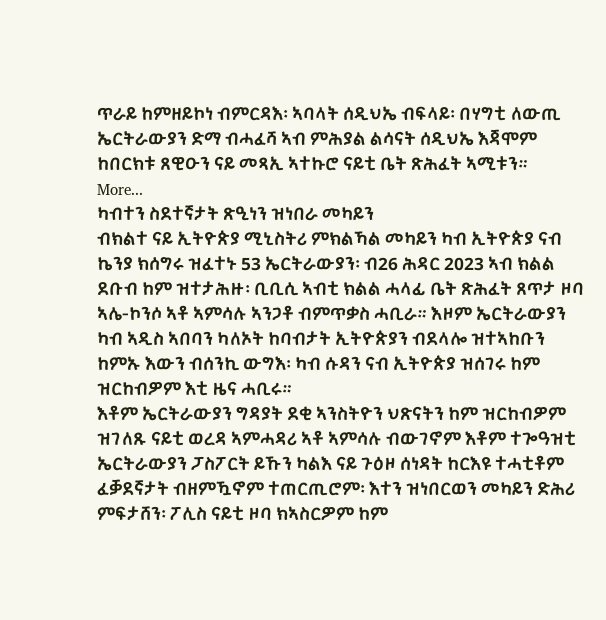ጥራይ ከምዘይኮነ ብምርዳእ፡ ኣባላት ሰዲህኤ ብፍላይ፡ በሃግቲ ለውጢ ኤርትራውያን ድማ ብሓፈሻ ኣብ ምሕያል ልሳናት ሰዲህኤ እጃሞም ከበርክቱ ጸዊዑን ናይ መጻኢ ኣተኩሮ ናይቲ ቤት ጽሕፈት ኣሚቱን።
More...
ካብተን ስደተኛታት ጽዒነን ዝነበራ መካይን
ብክልተ ናይ ኢትዮጵያ ሚኒስትሪ ምክልኻል መካይን ካብ ኢትዮጵያ ናብ ኬንያ ክሰግሩ ዝፈተኑ 53 ኤርትራውያን፡ ብ26 ሕዳር 2023 ኣብ ክልል ደቡብ ከም ዝተታሕዙ፡ ቢቢሲ ኣብቲ ክልል ሓላፊ ቤት ጽሕፈት ጸጥታ ዞባ ኣሌ-ኮንሶ ኣቶ ኣምሳሉ ኣንጋቶ ብምጥቃስ ሓቢራ። እዞም ኤርትራውያን ካብ ኣዲስ ኣበባን ካለኦት ከባብታት ኢትዮጵያን ብደላሎ ዝተኣከቡን ከምኡ እውን ብሰንኪ ውግእ፡ ካብ ሱዳን ናብ ኢትዮጵያ ዝሰገሩ ከም ዝርከብዎም እቲ ዜና ሓቢሩ።
እቶም ኤርትራውያን ግዳያት ደቂ ኣንስትዮን ህጽናትን ከም ዝርከብዎም ዝገለጹ ናይቲ ወረዳ ኣምሓዳሪ ኣቶ ኣምሳሉ ብውገኖም እቶም ተጐዓዝቲ ኤርትራውያን ፓስፖርት ይኹን ካልእ ናይ ጉዕዞ ሰነዳት ከርእዩ ተሓቲቶም ፈቓደኛታት ብዘምዃኖም ተጠርጢሮም፡ እተን ዝነበርወን መካይን ድሕሪ ምፍታሸን፡ ፖሊስ ናይቲ ዞባ ክኣስርዎም ከም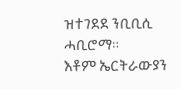ዝተገደደ ንቢቢሲ ሓቢሮማ።
እቶም ኤርትራውያን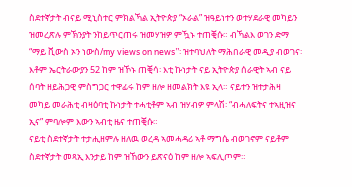ስደተኛታት ብናይ ሚኒስተር ምክልኻል ኢትዮጵያ “ኦራል” ዝዓይነተን ወተሃደራዊ መካይን ዝመረጽሉ ምኽንያት ንከይጥርጠሩ ዝመሃዝዎ ምዃኑ ተጠቒሱ። ብኻልእ ወገን ድማ “ማይ ቪውስ ኦን ነውስ/my views on news”፡ ዝተባህለት ማሕበራዊ መዲያ ብወገና፡ እቶም ኤርትራውያን 52 ከም ዝኾኑ ጠቒሳ፡ እቲ ኩነታት ናይ ኢትዮጵያ ሰራዊት ኣብ ናይ ሰባት ዘይሕጋዊ ምስግጋር ተዋፊሩ ከም ዘሎ ዘመልክት እዩ ኢላ። ናይተን ዝተታሕዛ መካይ መራሕቲ ብዛዕባቲ ኩነታት ተሓቲቶም ኣብ ዝሃብዎ ምላሽ፡ “ብሓለፍትና ተኣዚዝና ኢና” ምባሎም እውን ኣብቲ ዜና ተጠቒሱ።
ናይቲ ስደተኛታት ተታሒዘምሉ ዘለዉ ወረዳ ኣመሓዳሪ ኣቶ ማግሴ ብወገኖም ናይቶም ስደተኛታት መጻኢ እንታይ ከም ዝኸውን ይጽናዕ ከም ዘሎ ኣፍሊጦም።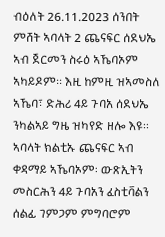ብዕለት 26.11.2023 ሰንበት ምሸት ኣባላት 2 ጨናፍር ሰደህኤ ኣብ ጀርመን ስሩዕ ኣኼባኦም ኣካይዶም። እዚ ከምዚ ዝኣመስለ ኣኼባ፣ ድሕሪ 4ይ ጉባአ ሰደህኤ ንካልኣይ ግዜ ዝካየድ ዘሎ እዩ። ኣባላት ክልቲኡ ጨናፍር ኣብ ቀዳማይ ኣኼባኦም፡ ውጽኢትን መስርሕን 4ይ ጉባአን ፈስቲቫልን ሰልፊ ገምጋም ምግባሮም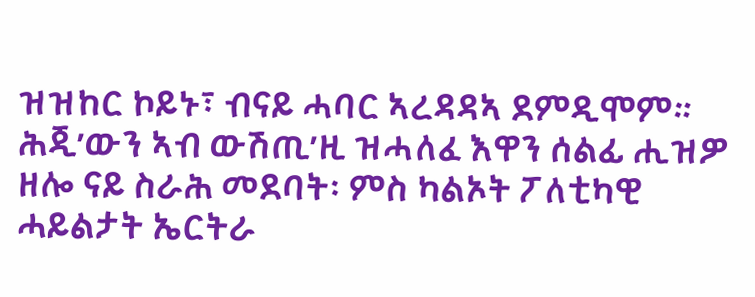ዝዝከር ኮይኑ፣ ብናይ ሓባር ኣረዳዳኣ ደምዲሞም። ሕጂ’ውን ኣብ ውሽጢ’ዚ ዝሓለፈ እዋን ሰልፊ ሒዝዎ ዘሎ ናይ ስራሕ መደባት፡ ምስ ካልኦት ፖለቲካዊ ሓይልታት ኤርትራ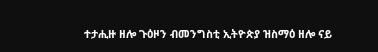ተታሒዙ ዘሎ ጉዕዞን ብመንግስቲ ኢትዮጵያ ዝስማዕ ዘሎ ናይ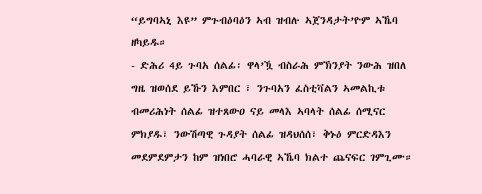“ይግባኣኒ እዩ” ምጉብዕባዕን ኣብ ዝብሉ ኣጀንዳታት’ዮም ኣኼባ ዘካይዱ።
- ድሕሪ 4ይ ጉባአ ሰልፊ፡ ዋላ’ዃ ብስራሕ ምኽንያት ንውሕ ዝበለ ግዜ ዝወሰደ ይኹን እምበር ፣ ንጉባአን ፈስቲቫልን ኣመልኪቱ ብመሪሕነት ሰልፊ ዝተጸውዐ ናይ መላእ ኣባላት ሰልፊ ሰሚናር ምክያዱ፣ ንውሽጣዊ ጉዳያት ሰልፊ ዝዳህሰሰ፣ ቅኑዕ ምርድዳእን መደምደምታን ከም ዝነበሮ ሓባራዊ ኣኼባ ክልተ ጨናፍር ገምጊሙ።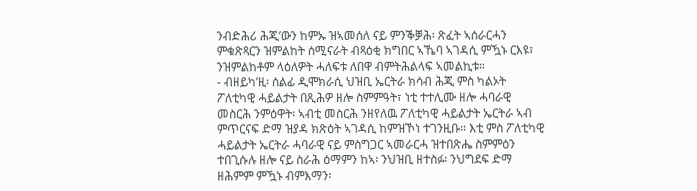ንብድሕሪ ሕጂ’ውን ከምኡ ዝኣመሰለ ናይ ምንቕቓሕ፡ ጽፈት ኣሰራርሓን ምቁጽጻርን ዝምልከት ሰሚናራት ብጻዕቂ ክግበር ኣኼባ ኣገዳሲ ምዃኑ ርእዩ፣ ንዝምልከቶም ላዕለዎት ሓለፍቱ ለበዋ ብምትሕልላፍ ኣመልኪቱ።
- ብዘይካ’ዚ፡ ሰልፊ ዲሞክራሲ ህዝቢ ኤርትራ ክሳብ ሕጂ ምስ ካልኦት ፖለቲካዊ ሓይልታት በጺሕዎ ዘሎ ስምምዓት፣ ነቲ ተተሊሙ ዘሎ ሓባራዊ መስርሕ ንምዕዋት፡ ኣብቲ መስርሕ ንዘየለዉ ፖለቲካዊ ሓይልታት ኤርትራ ኣብ ምጥርናፍ ድማ ዝያዳ ክጽዕት ኣገዳሲ ከምዝኾነ ተገንዚቡ። እቲ ምስ ፖለቲካዊ ሓይልታት ኤርትራ ሓባራዊ ናይ ምስግጋር ኣመራርሓ ዝተበጽሔ ስምምዕን ተበጊሱሉ ዘሎ ናይ ስራሕ ዕማምን ከኣ፡ ንህዝቢ ዘተስፉ፡ ንህግደፍ ድማ ዘሕምም ምዃኑ ብምእማን፡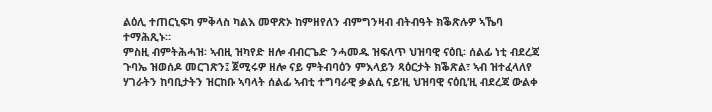ልዕሊ ተጠርኒፍካ ምቅላስ ካልእ መዋጽኦ ከምዘየለን ብምግንዛብ ብትብዓት ክቕጽሉዎ ኣኼባ ተማሕጺኑ።
ምስዚ ብምትሕሓዝ፡ ኣብዚ ዝካየድ ዘሎ ብብርጌድ ንሓመዱ ዝፍለጥ ህዝባዊ ናዕቢ፡ ሰልፊ ነቲ ብደረጃ ጉባኤ ዝወሰዶ መርገጽን፤ ጀሚሩዎ ዘሎ ናይ ምትብባዕን ምእላይን ጻዕርታት ክቕጽል፣ ኣብ ዝተፈላለየ ሃገራትን ከባቢታትን ዝርከቡ ኣባላት ሰልፊ ኣብቲ ተግባራዊ ቃልሲ ናይ’ዚ ህዝባዊ ናዕቢ’ዚ ብደረጃ ውልቀ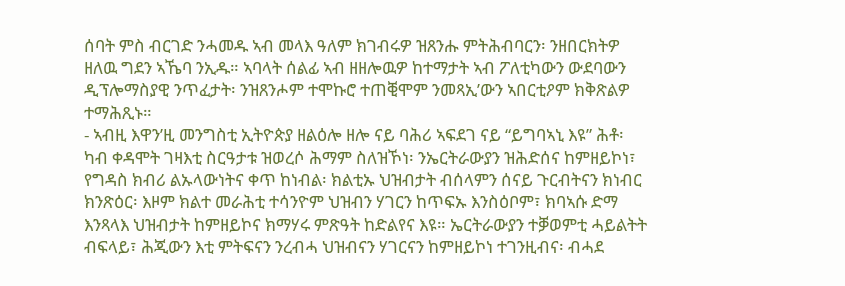ሰባት ምስ ብርገድ ንሓመዱ ኣብ መላእ ዓለም ክገብሩዎ ዝጸንሑ ምትሕብባርን፡ ንዘበርክትዎ ዘለዉ ግደን ኣኼባ ንኢዱ። ኣባላት ሰልፊ ኣብ ዘዘሎዉዎ ከተማታት ኣብ ፖለቲካውን ውደባውን ዲፕሎማስያዊ ንጥፈታት፡ ንዝጸንሖም ተሞኩሮ ተጠቒሞም ንመጻኢ’ውን ኣበርቲዖም ክቅጽልዎ ተማሕጺኑ።
- ኣብዚ እዋን’ዚ መንግስቲ ኢትዮጵያ ዘልዕሎ ዘሎ ናይ ባሕሪ ኣፍደገ ናይ “ይግባኣኒ እዩ” ሕቶ፡ ካብ ቀዳሞት ገዛእቲ ስርዓታቱ ዝወረሶ ሕማም ስለዝኾነ፡ ንኤርትራውያን ዝሕድሰና ከምዘይኮነ፣ የግዳስ ክብሪ ልኡላውነትና ቀጥ ከነብል፡ ክልቲኡ ህዝብታት ብሰላምን ሰናይ ጉርብትናን ክነብር ክንጽዕር፡ እዞም ክልተ መራሕቲ ተሳንዮም ህዝብን ሃገርን ከጥፍኡ እንስዕቦም፣ ክባኣሱ ድማ እንጻላእ ህዝብታት ከምዘይኮና ክማሃሩ ምጽዓት ከድልየና እዩ። ኤርትራውያን ተቓወምቲ ሓይልትት ብፍላይ፣ ሕጂውን እቲ ምትፍናን ንረብሓ ህዝብናን ሃገርናን ከምዘይኮነ ተገንዚብና፡ ብሓደ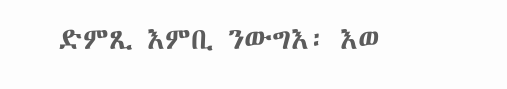ድምጺ እምቢ ንውግእ፡ እወ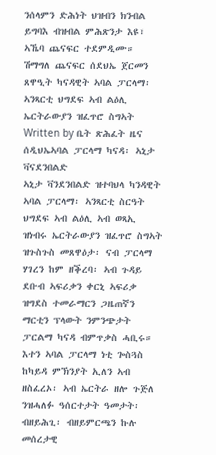ንሰላምን ድሕነት ህዝብን ክንብል ይግባእ ብዝብል ምሕጽንታ እዩ፣ ኣኼባ ጨናፍር ተደምዲሙ።
ሽማግለ ጨናፍር ሰደህኤ ጀርመን
ጸዋዒት ካናዳዊት ኣባል ፓርላማ፡ ኣንጻርቲ ህግደፍ ኣብ ልዕሊ ኤርትራውያን ዝፈጥሮ ስግኣት
Written by ቤት ጽሕፈት ዜና ሰዲህኤኣባል ፓርላማ ካናዳ፡ ኣኒታ ቫናደንበልድ
ኣኒታ ቫንደንበልድ ዝተባህላ ካንዳዊት ኣባል ፓርላማ፡ ኣንጻርቲ ስርዓት ህግደፍ ኣብ ልዕሊ ኣብ ወጻኢ ዝነብሩ ኤርትራውያን ዝፈጥሮ ስግኣት ዝጉስጉስ መጸዋዕታ፡ ናብ ፓርላማ ሃገረን ከም ዘቕረባ፡ ኣብ ጉዳይ ደቡብ ኣፍሪቃን ቀርኒ ኣፍሪቃ ዝግደስ ተመራማርን ጋዜጠኛን ማርቲን ፕላውት ንምንጭታት ፓርልማ ካናዳ ብምጥቃስ ሓቢሩ።
እተን ኣባል ፓርላማ ነቲ ጐስጓስ ከካይዳ ምኽንያት ኢለን ኣብ ዘስፈረኦ፡ ኣብ ኤርትራ ዘሎ ጉጅለ ንዝሓለፉ ዓሰርተታት ዓመታት፡ ብዘይሕጊ፡ ብዘይምርጫን ኩሉ መሰረታዊ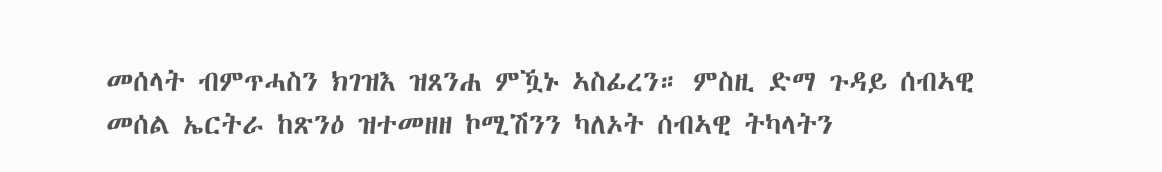መሰላት ብምጥሓስን ክገዝእ ዝጸንሐ ምዃኑ ኣስፊረን። ምስዚ ድማ ጉዳይ ሰብኣዊ መሰል ኤርትራ ከጽንዕ ዝተመዘዘ ኮሚሽንን ካለኦት ሰብኣዊ ትካላትን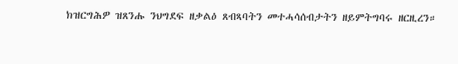ክዝርግሕዎ ዝጸንሑ ንህግደፍ ዘቃልዕ ጸብጻባትን መተሓሳሰብታትን ዘይምትግባሩ ዘርዚረን።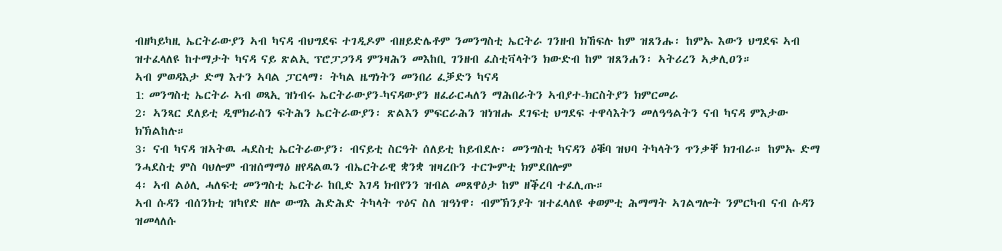ብዘካይካዚ ኤርትራውያን ኣብ ካናዳ ብህግደፍ ተገዲዶም ብዘይድሌቶም ንመንግስቲ ኤርትራ ገንዘብ ክኸፍሉ ከም ዝጸንሑ፡ ከምኡ እውን ህግደፍ ኣብ ዝተፈላለዩ ከተማታት ካናዳ ናይ ጽልኢ ፕሮፓጋንዳ ምንዛሕን መእከቢ ገንዘብ ፈስቲቫላትን ክውድብ ከም ዝጸንሐን፡ ኣትሪረን ኣቃሊዐን።
ኣብ ምወዳእታ ድማ እተን ኣባል ፓርላማ፡ ትካል ዜግነትን መንበሪ ፈቓድን ካናዳ
1: መንግስቲ ኤርትራ ኣብ ወጻኢ ዝነብሩ ኤርትራውያን-ካናዳውያን ዘፈራርሓለን ማሕበራትን ኣብያተ-ክርስትያን ክምርመራ
2፡ ኣንጻር ደለይቲ ዲሞክራስን ፍትሕን ኤርትራውያን፡ ጽልእን ምፍርራሕን ዝነዝሑ ደገፍቲ ህግደፍ ተዋሳእትን መለዓዓልትን ናብ ካናዳ ምእታው ክኽልከሉ።
3፡ ናብ ካናዳ ዝኣትዉ ሓደስቲ ኤርትራውያን፡ ብናይቲ ስርዓት ሰለይቲ ከይብደሉ፡ መንግስቲ ካናዳን ዕቑባ ዝህባ ትካላትን ጥንቃቐ ክገብራ። ከምኡ ድማ ንሓደስቲ ምስ ባህሎም ብዝሰማማዕ ዘየዳልዉን ብኤርትራዊ ቋንቋ ዝዛረቡን ተርጐምቲ ክምደበሎም
4፡ ኣብ ልዕሊ ሓለፍቲ መንግስቲ ኤርትራ ከቢድ እገዳ ክብየንን ዝብል መጸዋዕታ ከም ዘቕረባ ተፈሊጡ።
ኣብ ሱዳን ብሰንክቲ ዝካየድ ዘሎ ውግእ ሕድሕድ ትካላት ጥዕና ስለ ዝዓነዋ፡ ብምኽንያት ዝተፈላለዩ ቀወምቲ ሕማማት ኣገልግሎት ንምርካብ ናብ ሱዳን ዝመላለሱ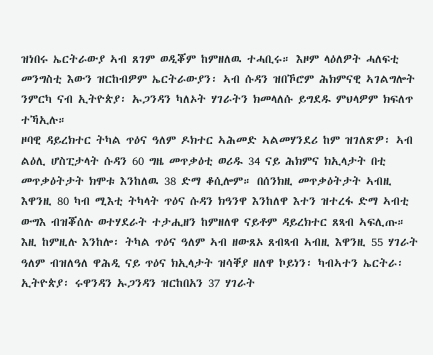ዝነበሩ ኤርትራውያ ኣብ ጸገም ወዲቖም ከምዘለዉ ተሓቢሩ። እዞም ላዕለዎት ሓለፍቲ መንግስቲ እውን ዝርከብዎም ኤርትራውያን፡ ኣብ ሱዳን ዝበኾሮም ሕክምናዊ ኣገልግሎት ንምርካ ናብ ኢትዮጵያ፡ ኡጋንዳን ካለኦት ሃገራትን ክመላለሱ ይግደዱ ምህላዎም ክፍለጥ ተኻኢሉ።
ዞባዊ ዳይረክተር ትካል ጥዕና ዓለም ዶክተር ኣሕመድ ኣልመሃንደሪ ከም ዝገለጽዎ፡ ኣብ ልዕሊ ሆስፒታላት ሱዳን 60 ግዜ መጥቃዕቲ ወሪዱ 34 ናይ ሕክምና ክኢላታት በቲ መጥቃዕትታት ክሞቱ እንከለዉ 38 ድማ ቆሲሎም። በሰንክዚ መጥቃዕትታት ኣብዚ እዋንዚ 80 ካብ ሚእቲ ትካላት ጥዕና ሱዳን ክዓንዋ እንከለዋ እተን ዝተረፋ ድማ ኣብቲ ውግእ ብዝቖሰሉ ወተሃደራት ተታሒዘን ከምዘለዋ ናይቶም ዳይረክተር ጸጻብ ኣፍሊጡ።
እዚ ከምዚሉ እንከሎ፡ ትካል ጥዕና ዓለም ኣብ ዘውጸኦ ጸብጻብ ኣብዚ እዋንዚ 55 ሃገራት ዓለም ብዝለዓለ ዋሕዲ ናይ ጥዕና ክኢላታት ዝሳቐያ ዘለዋ ኮይነን፡ ካብኣተን ኤርትራ፡ ኢትዮጵያ፡ ሩዋንዳን ኡጋንዳን ዝርከበአን 37 ሃገራት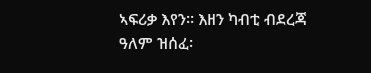ኣፍሪቃ እየን። እዘን ካብቲ ብደረጃ ዓለም ዝሰፈ፡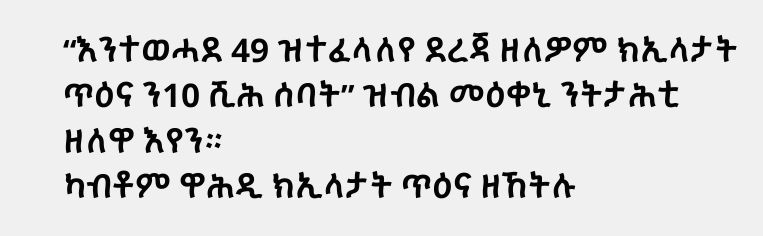“እንተወሓደ 49 ዝተፈላለየ ደረጃ ዘለዎም ክኢላታት ጥዕና ን10 ሺሕ ሰባት” ዝብል መዕቀኒ ንትታሕቲ ዘለዋ እየን።
ካብቶም ዋሕዲ ክኢላታት ጥዕና ዘኸትሉ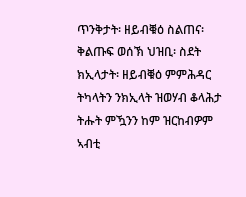ጥንቅታት፡ ዘይብቑዕ ስልጠና፡ ቅልጡፍ ወሰኽ ህዝቢ፡ ስደት ክኢላታት፡ ዘይብቑዕ ምምሕዳር ትካላትን ንክኢላት ዝወሃብ ቆላሕታ ትሑት ምዃንን ከም ዝርከብዎም ኣብቲ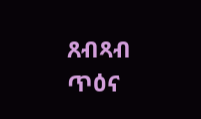ጸብጻብ ጥዕና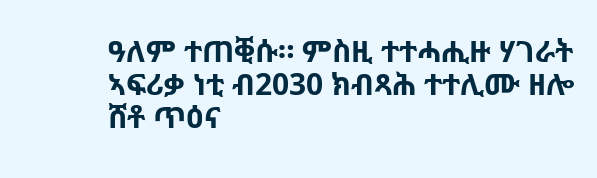ዓለም ተጠቒሱ። ምስዚ ተተሓሒዙ ሃገራት ኣፍሪቃ ነቲ ብ2030 ክብጻሕ ተተሊሙ ዘሎ ሸቶ ጥዕና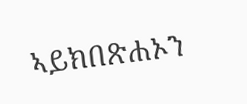ኣይክበጽሐኦን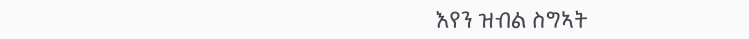እየን ዝብል ስግኣት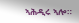ኣሕዲሩ ኣሎ።